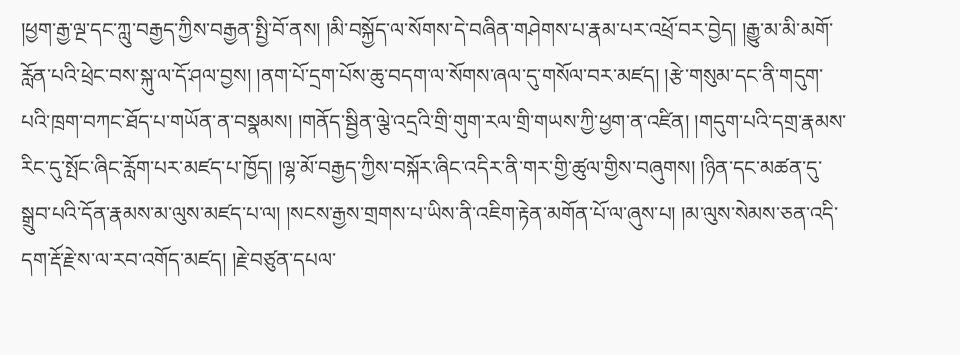།ཕྱག་རྒྱ་ལྔ་དང་ཀླུ་བརྒྱད་ཀྱིས་བརྒྱན་སྤྱི་བོ་ནས། །མི་བསྐྱོད་ལ་སོགས་དེ་བཞིན་གཤེགས་པ་རྣམ་པར་འཕྲོ་བར་བྱེད། །རྒྱུ་མ་མི་མགོ་རློན་པའི་ཕྲེང་བས་སྐུ་ལ་དོ་ཤལ་བྱས། །ནག་པོ་དྲག་པོས་ཆུ་བདག་ལ་སོགས་ཞལ་དུ་གསོལ་བར་མཛད། །རྩེ་གསུམ་དང་ནི་གདུག་པའི་ཁྲག་བཀང་ཐོད་པ་གཡོན་ན་བསྣམས། །གནོད་སྦྱིན་ལྕེ་འདྲའི་གྲི་གུག་རལ་གྲི་གཡས་ཀྱི་ཕྱག་ན་འཛིན། །གདུག་པའི་དགྲ་རྣམས་རིང་དུ་སྤོང་ཞིང་རློག་པར་མཛད་པ་ཁྱོད། །ལྷ་མོ་བརྒྱད་ཀྱིས་བསྐོར་ཞིང་འདིར་ནི་གར་གྱི་ཚུལ་གྱིས་བཞུགས། །ཉིན་དང་མཚན་དུ་སྒྲུབ་པའི་དོན་རྣམས་མ་ལུས་མཛད་པ་ལ། །སངས་རྒྱས་གྲགས་པ་ཡིས་ནི་འཇིག་རྟེན་མགོན་པོ་ལ་ཞུས་པ། །མ་ལུས་སེམས་ཅན་འདི་དག་རྡོ་རྗེ་ས་ལ་རབ་འགོད་མཛད། །རྗེ་བཙུན་དཔལ་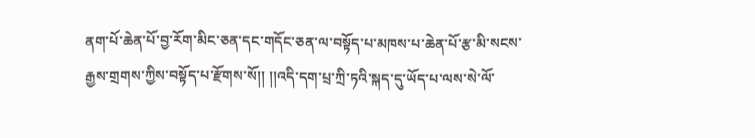ནག་པོ་ཆེན་པོ་བྱ་རོག་མིང་ཅན་དང་གདོང་ཅན་ལ་བསྟོད་པ་མཁས་པ་ཆེན་པོ་རྩ་མི་སངས་རྒྱས་གྲགས་ཀྱིས་བསྟོད་པ་རྫོགས་སོ།། །།འདི་དག་པྲ་ཀྲི་ཏའི་སྐད་དུ་ཡོད་པ་ལས་སེ་ལོ་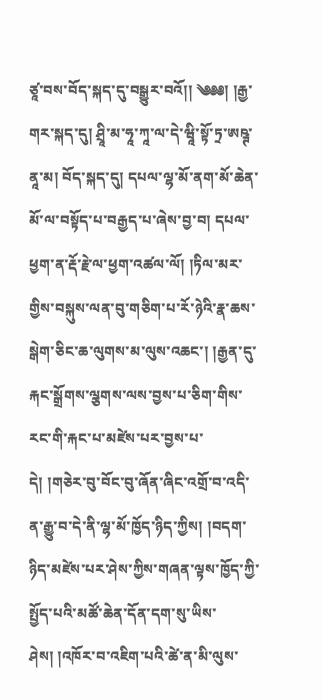ཙཱ་བས་བོད་སྐད་དུ་བསྒྱུར་བའོ།། ༄༅༅། །རྒྱ་གར་སྐད་དུ། ཤྲཱི་མ་ཧཱ་ཀཱ་ལ་དེ་ཝཱི་སྟོ་ཏྲ་ཨཥྚ་ནཱ་མ། བོད་སྐད་དུ། དཔལ་ལྷ་མོ་ནག་མོ་ཆེན་མོ་ལ་བསྟོད་པ་བརྒྱད་པ་ཞེས་བྱ་བ། དཔལ་ཕྱག་ན་རྡོ་རྗེ་ལ་ཕྱག་འཚལ་ལོ། །ཏིལ་མར་གྱིས་བསྐུས་ལན་བུ་གཅིག་པ་རོ་ཉེའི་རྣ་ཆས་སྒེག་ཅིང་ཆ་ལུགས་མ་ལུས་འཆང་། །རྒྱན་དུ་རྐང་སྒྲོགས་ལྕགས་ལས་བྱས་པ་ཅིག་གིས་རང་གི་རྐང་པ་མཛེས་པར་བྱས་པ་དེ། །གཅེར་བུ་བོང་བུ་ཞོན་ཞིང་འགྲོ་བ་འདི་ན་རྒྱུ་བ་དེ་ནི་ལྷ་མོ་ཁྱོད་ཉིད་ཀྱིས། །བདག་ཉིད་མཛེས་པར་ཤེས་ཀྱིས་གཞན་ལྟས་ཁྱོད་ཀྱི་སྤྱོད་པའི་མཚོ་ཆེན་དོན་དག་སུ་ཡིས་ཤེས། །འཁོར་བ་འཇིག་པའི་ཚེ་ན་མི་ལུས་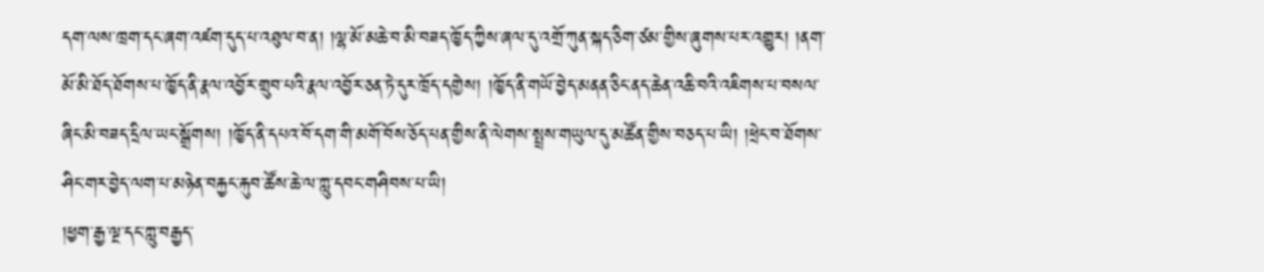དག་ལས་ཁྲག་དང་ཞག་འཛག་དུད་པ་འཐུལ་བ་ན། །ལྷ་མོ་མཆེ་བ་མི་བཟད་ཁྱོད་ཀྱིས་ཞལ་དུ་འགྲོ་ཀུན་སྐད་ཅིག་ཙམ་གྱིས་ཞུགས་པར་འགྱུར། །ནག་མོ་མི་ཐོད་ཐོགས་པ་ཁྱོད་ནི་རྣལ་འབྱོར་གྲུབ་པའི་རྣལ་འབྱོར་ཅན་ཏེ་དུར་ཁྲོད་དགྱེས། །ཁྱོད་ནི་གཡོ་བྱེད་མནན་ཅིང་ནད་ཆེན་འཆི་བའི་འཇིགས་པ་བསལ་ཞིང་མི་བཟད་དྲིལ་ཡང་སྒྲོགས། །ཁྱོད་ནི་དཔའ་བོ་དག་གི་མགོ་བོས་ཅོད་པན་གྱིས་ནི་ལེགས་སྤྲས་གཡུལ་དུ་མཚོན་གྱིས་བཅད་པ་ཡི། །ཕྲེང་བ་ཐོགས་ཤིང་གར་བྱེད་ལག་པ་མཉེན་བརྐྱང་རྐུབ་ཚོས་ཆེ་ལ་ཀླུ་དབང་གཤིབས་པ་ཡི།
།ཕྱག་རྒྱ་ལྔ་དང་ཀླུ་བརྒྱད་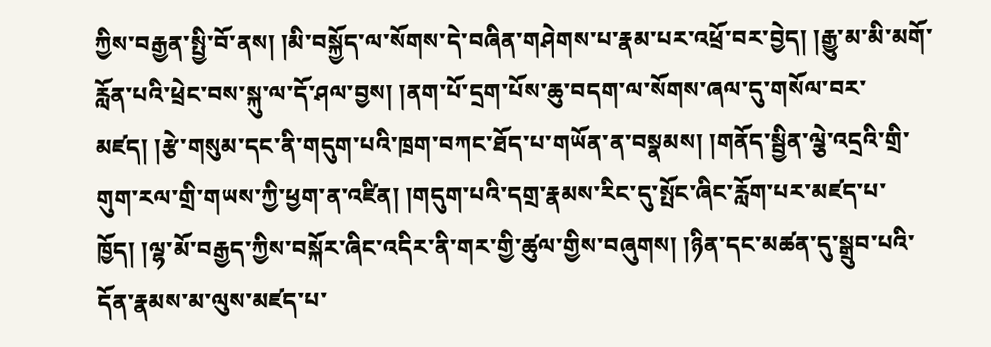ཀྱིས་བརྒྱན་སྤྱི་བོ་ནས། །མི་བསྐྱོད་ལ་སོགས་དེ་བཞིན་གཤེགས་པ་རྣམ་པར་འཕྲོ་བར་བྱེད། །རྒྱུ་མ་མི་མགོ་རློན་པའི་ཕྲེང་བས་སྐུ་ལ་དོ་ཤལ་བྱས། །ནག་པོ་དྲག་པོས་ཆུ་བདག་ལ་སོགས་ཞལ་དུ་གསོལ་བར་མཛད། །རྩེ་གསུམ་དང་ནི་གདུག་པའི་ཁྲག་བཀང་ཐོད་པ་གཡོན་ན་བསྣམས། །གནོད་སྦྱིན་ལྕེ་འདྲའི་གྲི་གུག་རལ་གྲི་གཡས་ཀྱི་ཕྱག་ན་འཛིན། །གདུག་པའི་དགྲ་རྣམས་རིང་དུ་སྤོང་ཞིང་རློག་པར་མཛད་པ་ཁྱོད། །ལྷ་མོ་བརྒྱད་ཀྱིས་བསྐོར་ཞིང་འདིར་ནི་གར་གྱི་ཚུལ་གྱིས་བཞུགས། །ཉིན་དང་མཚན་དུ་སྒྲུབ་པའི་དོན་རྣམས་མ་ལུས་མཛད་པ་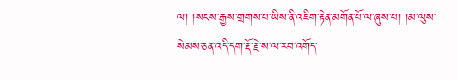ལ། །སངས་རྒྱས་གྲགས་པ་ཡིས་ནི་འཇིག་རྟེན་མགོན་པོ་ལ་ཞུས་པ། །མ་ལུས་སེམས་ཅན་འདི་དག་རྡོ་རྗེ་ས་ལ་རབ་འགོད་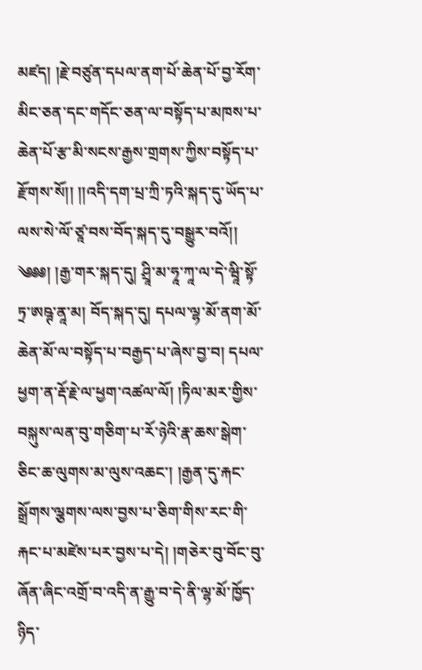མཛད། །རྗེ་བཙུན་དཔལ་ནག་པོ་ཆེན་པོ་བྱ་རོག་མིང་ཅན་དང་གདོང་ཅན་ལ་བསྟོད་པ་མཁས་པ་ཆེན་པོ་རྩ་མི་སངས་རྒྱས་གྲགས་ཀྱིས་བསྟོད་པ་རྫོགས་སོ།། །།འདི་དག་པྲ་ཀྲི་ཏའི་སྐད་དུ་ཡོད་པ་ལས་སེ་ལོ་ཙཱ་བས་བོད་སྐད་དུ་བསྒྱུར་བའོ།། ༄༅༅། །རྒྱ་གར་སྐད་དུ། ཤྲཱི་མ་ཧཱ་ཀཱ་ལ་དེ་ཝཱི་སྟོ་ཏྲ་ཨཥྚ་ནཱ་མ། བོད་སྐད་དུ། དཔལ་ལྷ་མོ་ནག་མོ་ཆེན་མོ་ལ་བསྟོད་པ་བརྒྱད་པ་ཞེས་བྱ་བ། དཔལ་ཕྱག་ན་རྡོ་རྗེ་ལ་ཕྱག་འཚལ་ལོ། །ཏིལ་མར་གྱིས་བསྐུས་ལན་བུ་གཅིག་པ་རོ་ཉེའི་རྣ་ཆས་སྒེག་ཅིང་ཆ་ལུགས་མ་ལུས་འཆང་། །རྒྱན་དུ་རྐང་སྒྲོགས་ལྕགས་ལས་བྱས་པ་ཅིག་གིས་རང་གི་རྐང་པ་མཛེས་པར་བྱས་པ་དེ། །གཅེར་བུ་བོང་བུ་ཞོན་ཞིང་འགྲོ་བ་འདི་ན་རྒྱུ་བ་དེ་ནི་ལྷ་མོ་ཁྱོད་ཉིད་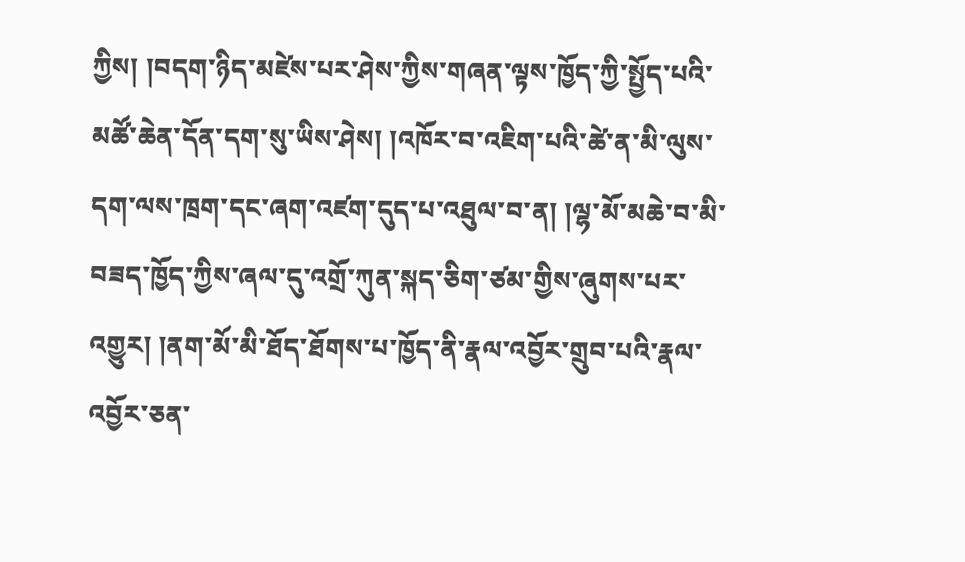ཀྱིས། །བདག་ཉིད་མཛེས་པར་ཤེས་ཀྱིས་གཞན་ལྟས་ཁྱོད་ཀྱི་སྤྱོད་པའི་མཚོ་ཆེན་དོན་དག་སུ་ཡིས་ཤེས། །འཁོར་བ་འཇིག་པའི་ཚེ་ན་མི་ལུས་དག་ལས་ཁྲག་དང་ཞག་འཛག་དུད་པ་འཐུལ་བ་ན། །ལྷ་མོ་མཆེ་བ་མི་བཟད་ཁྱོད་ཀྱིས་ཞལ་དུ་འགྲོ་ཀུན་སྐད་ཅིག་ཙམ་གྱིས་ཞུགས་པར་འགྱུར། །ནག་མོ་མི་ཐོད་ཐོགས་པ་ཁྱོད་ནི་རྣལ་འབྱོར་གྲུབ་པའི་རྣལ་འབྱོར་ཅན་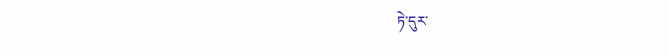ཏེ་དུར་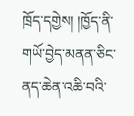ཁྲོད་དགྱེས། །ཁྱོད་ནི་གཡོ་བྱེད་མནན་ཅིང་ནད་ཆེན་འཆི་བའི་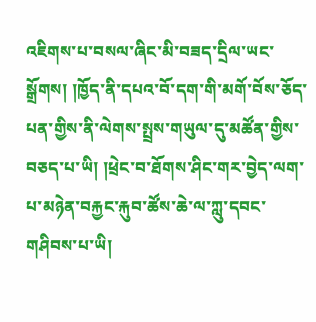འཇིགས་པ་བསལ་ཞིང་མི་བཟད་དྲིལ་ཡང་སྒྲོགས། །ཁྱོད་ནི་དཔའ་བོ་དག་གི་མགོ་བོས་ཅོད་པན་གྱིས་ནི་ལེགས་སྤྲས་གཡུལ་དུ་མཚོན་གྱིས་བཅད་པ་ཡི། །ཕྲེང་བ་ཐོགས་ཤིང་གར་བྱེད་ལག་པ་མཉེན་བརྐྱང་རྐུབ་ཚོས་ཆེ་ལ་ཀླུ་དབང་གཤིབས་པ་ཡི།